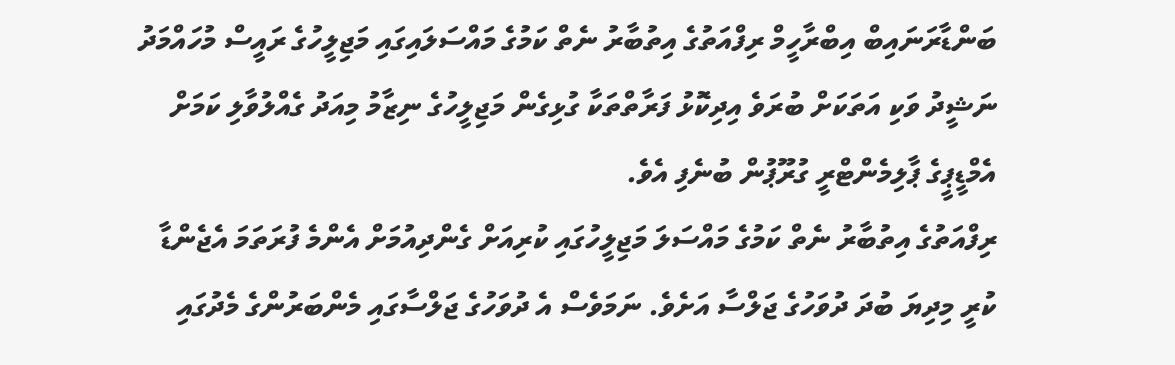ބަންޑާރަނައިބް އިބްރާހީމް ރިފްއަތުގެ އިތުބާރު ނެތް ކަމުގެ މައްސަލައިގައި މަޖިލީހުގެ ރައީސް މުހައްމަދު ނަޝީދު ވަކި އަތަކަށް ބުރަވެ އިދިކޮޅު ފަރާތްތަކާ ގުޅިގެން މަޖިލީހުގެ ނިޒާމު މިއަދު ގެއްލުވާލި ކަމަށް އެމްޑީޕީގެ ޕާލިމެންޓްރީ ގުރޫޕުން ބުނެފި އެވެ.
ރިފްއަތުގެ އިތުބާރު ނެތް ކަމުގެ މައްސަލަ މަޖިލީހުގައި ކުރިއަށް ގެންދިއުމަށް އެންމެ ފުރަތަމަ އެޖެންޑާ ކުރީ މިދިޔަ ބުދަ ދުވަހުގެ ޖަލްސާ އަށެވެ. ނަމަވެސް އެ ދުވަހުގެ ޖަލްސާގައި މެންބަރުންގެ މެދުގައި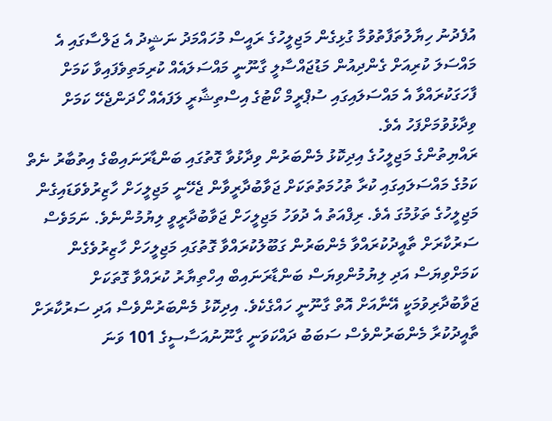އުފެދުނު ހިޔާލުތަފާތުވުމާ ގުޅިގެން މަޖިލީހުގެ ރައީސް މުހައްމަދު ނަޝީދު އެ ޖަލްސާގައި އެ މައްސަލަ ކުރިއަށް ގެންދިއުން މަޑުޖައްސާލީ ގާނޫނީ މައްސަލައެއް ކުރިމަތިވެފައިވާ ކަމަށް ފާހަގަކުރައްވާ އެ މައްސަލައިގައި ސުޕްރީމް ކޯޓުގެ އިސްތިޝާރީ ލަފައެއް ހޯދަންޖެހޭ ކަމަށް ވިދާޅުވުމަށްފަހު އެވެ.
ރައްޔިތުންގެ މަޖިލީހުގެ އިދިކޮޅު މެންބަރުން ވިދާޅުވާ ގޮތުގައި ބަންޑާރަނައިބްގެ އިތުބާރު ނެތް ކަމުގެ މައްސަލައިގައި ކުރާ ތުހުމަތުތަކަށް ޖަވާބުދާރީވާން ޖެހޭނީ މަޖިލީހަށް ހާޒިރުވެވަޑައިގެން މަޖިލީހުގެ ތަޅުމުގަ އެވެ. ރިފްއަތު އެ ދުވަހު މަޖިލީހަށް ޖަވާބުދާރީވީ ލިޔުމުންނެވެ. ނަމަވެސް ސަރުކާރަށް ތާއީދުކުރައްވާ މެންބަރުން ގަބޫލުކުރައްވާ ގޮތުގައި މަޖިލީހަށް ހާޒިރުވެގެން ކަމަށްވިޔަސް އަދި ލިޔުމުންވިޔަސް ބަންޑާރަނައިބް އިހްތިޔާރު ކުރައްވާ ގޮތަކަށް ޖަވާބުދާރިވުމަކީ އޭނާއަށް އޮތް ގާނޫނީ ހައްގެކެވެ. އިދިކޮޅު މެންބަރުންވެސް އަދި ސަރުކާރަށް ތާއީދުކުރާ މެންބަރުންވެސް ސަބަބު ދައްކަވަނީ ގާނޫނުއަސާސީގެ 101 ވަނަ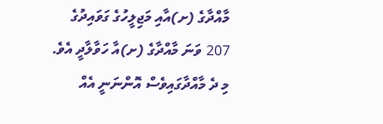މާއްދާގެ (ށ)އާއި މަޖިލީހުގެ ގަވައިދުގެ 207 ވަނަ މާއްދާގެ (ށ)އާ ހަވާލާދީ އެވެ. މި ދެ މާއްދާގައިވެސް އޮންނަނީ އެއް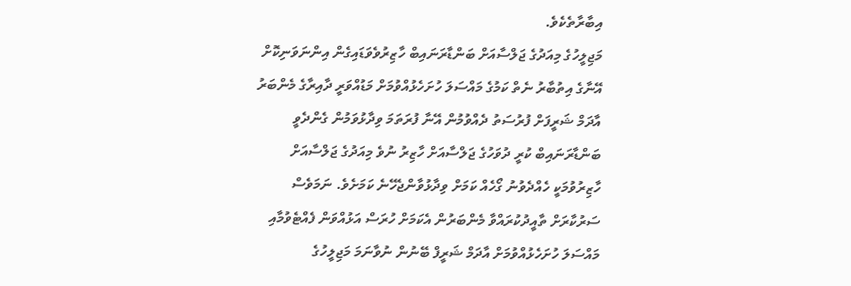އިބާރާތެކެވެ.
މަޖިލީހުގެ މިއަދުގެ ޖަލްސާއަށް ބަންޑާރަނައިބް ހާޒިރުވެވަޑައިގެން އިންނަވަނިކޮށް އޭނާގެ އިތުބާރު ނެތް ކަމުގެ މައްސަލަ ހުށަހެޅުއްވުމަށް މަޑުއްވަރީ ދާއިރާގެ މެންބަރު އާދަމް ޝަރީފަށް ފުރުސަތު ދެއްވުމުން އޭނާ ފުރަތަމަ ވިދާޅުވަމުން ގެންދެވީ ބަންޑާރަނައިބް ކުރީ ދުވަހުގެ ޖަލްސާއަށް ހާޒިރު ނުވެ މިއަދުގެ ޖަލްސާއަށް ހާޒިރުވުމަކީ ހެއްދެވުނު ގޯހެއް ކަމަށް ވިދާޅުވާންޖެހޭނެ ކަމަށެވެ. ނަމަވެސް ސަރުކާރަށް ތާއީދުކުރައްވާ މެންބަރުން އެކަމަށް ހުރަސް އަޅުއްވަން ފެއްޓެވުމާއި މައްސަލަ ހުށަހެޅުއްވުމަށް އާދަމް ޝަރީފް ބޭނުން ނުވާނަމަ މަޖިލީހުގެ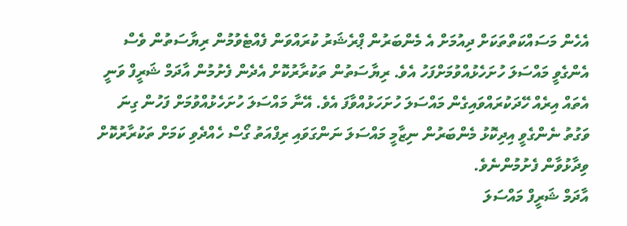އެހެން މަސައްކަތްތަކަށް ދިއުމަށް އެ މެންބަރުން ޕްރެޝަރު ކުރައްވަން ފެއްޓެވުމުން ރިޔާސަތުން ވެސް އެންގެވީ މައްސަލަ ހުށަހެޅުއްވުމަށްފަހު އެވެ. ރިޔާސަތުން ތަކުރާރުކޮށް އެދެން ފެށުމުން އާދަމް ޝަރީފް ވަނީ އެތައް އިރެއް ހޭދަކުރައްވައިގެން މައްސަލަ ހުށަހަޅުއްވާފަ އެވެ. އޭނާ މައްސަލަ ހުށަހެޅުއްވުމަށް ފަހުން ގިނަ ވަގުތު ނެންގެވީ އިދިކޮޅު މެންބަރުން ނިޒާމީ މައްސަލަ ނަންގަވައި ރިފްއަތު ގޯސް ހެއްދެވި ކަމަށް ތަކުރާރުކޮށް ވިދާޅުވާން ފެށުމުންނެވެ.
އާދަމް ޝަރީފް މައްސަލަ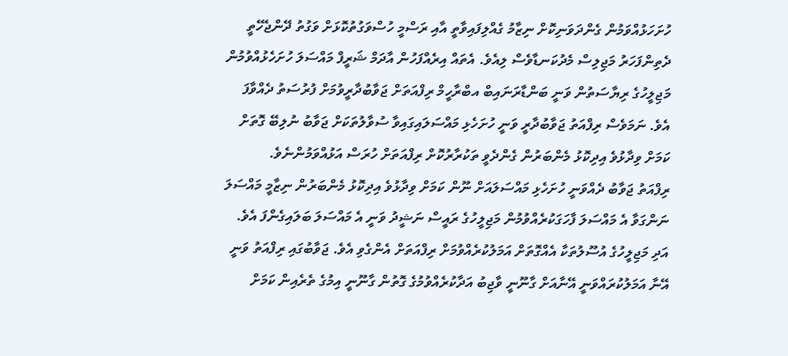ހުށަހަޅުއްވަމުން ގެންދަވަނިކޮށް ނިޒާމު ގެއްލިފައިވާތީ އާއި ރަސްމީ ހުސްވަގުތުކޮޅަށް ވަގުތު ދޭންޖެހޭތީ ދެތިންފަހަރު މަޖިލިސް މެދުކަނޑާވެސް ލިއެވެ. އެތައް އިރެއްފަހުން އާދަމް ޝަރީފް މައްސަލަ ހުށަހެޅުއްވުމުން މަޖިލީހުގެ ރިޔާސަތުން ވަނީ ބަންޑާރަނައިބް އބްރާހީމް ރިފްއަތަށް ޖަވާބުދާރީވުމަށް ފުރުސަތު ދެއްވާފަ އެވެ. ނަމަވެސް ރިފްއަތު ޖަވާބުދާރީ ވަނީ ހުށަހެޅި މައްސަލައިގައިވާ ސުވާލުތަކަށް ޖަވާބު ނުލިބޭ ގޮތަށް ކަމަށް ވިދާޅުވެ އިދިކޮޅު މެންބަރުން ގެންދެވީ ތަކުރާރުކޮށް ރިފްއަތަށް ހުރަސް އަޅުއްވަމުންނެވެ.
ރިފްއަތު ޖަވާބު ދެއްވަނީ ހުށަހެޅި މައްސަލައަށް ނޫން ކަމަށް ވިދާޅުވެ އިދިކޮޅު މެންބަރުން ނިޒާމީ މައްސަލަ ނަންގަވާ އެ މައްސަލަ ފާހަގަކުރެއްވުމުން މަޖިލީހުގެ ރައީސް ނަޝީދު ވަނީ އެ މައްސަލަ ބަލައިގެންފަ އެވެ. އަދި މަޖިލީހުގެ އުސޫލުތަކާ އެއްގޮތަށް އަމަލުކުރެއްވުމަށް ރިފްއަތަށް އެންގެވި އެވެ. ޖަވާބުގައި ރިފްއަތު ވަނީ އޭނާ އަމަލުކުރައްވަނީ އޭނާއަށް ގާނޫނީ ވާޖިބު އަދާކުރެއްވުމުގެ ގޮތުން ގާނޫނީ އިމުގެ ތެރެއިން ކަމަށް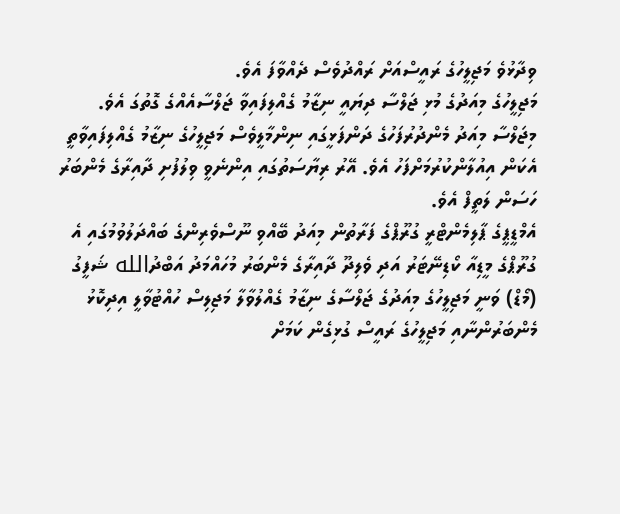ވިދާޅުވެ މަޖިލީހުގެ ރައީސްއަށް ރައްދުވެސް ދެއްވާފަ އެވެ.
މަޖިލީހުގެ މިއަދުގެ މުޅި ޖަލްސާ ދިޔައީ ނިޒާމު ގެއްލިފައިވާ ޖަލްސާއެއްގެ ގޮތުގަ އެވެ. މިޖަލްސާ މިއަދު މެންދުރުފަހުގެ ދަންފަޅީގައި ނިންމާލީވެސް މަޖިލީހުގެ ނިޒާމު ގެއްލިފައިވާތީ އެކަން އިއުލާންކުރުމަށްފަހު އެވެ. އޭރު ރިޔާސަތުގައި އިންނެވީ ވިލުފުށި ދާއިރާގެ މެންބަރު ހަސަން ލަތީފް އެވެ.
އެމްޑީޕީގެ ޕާލިމެންޓްރީ ގުރޫޕްގެ ފަރާތުން މިއަދު ބޭއްވި ނޫސްވެރިންގެ ބައްދަލުވުމުގައި އެ ގުރޫޕްގެ މީޑިއާ ކޯޑިނޭޓަރު އަދި ވެލިދޫ ދާއިރާގެ މެންބަރު މުހައްމަދު އަބްދުالله ޝަފީގު (މޯޑް) ވަނީ މަޖިލީހުގެ މިއަދުގެ ޖަލްސާގެ ނިޒާމު ގެއްލުވާލާ މަޖިލިސް ހުއްޓުވާލީ އިދިކޮޅު މެންބަރުންނާއި މަޖިލީހުގެ ރައީސް ގުޅިގެން ކަމަށް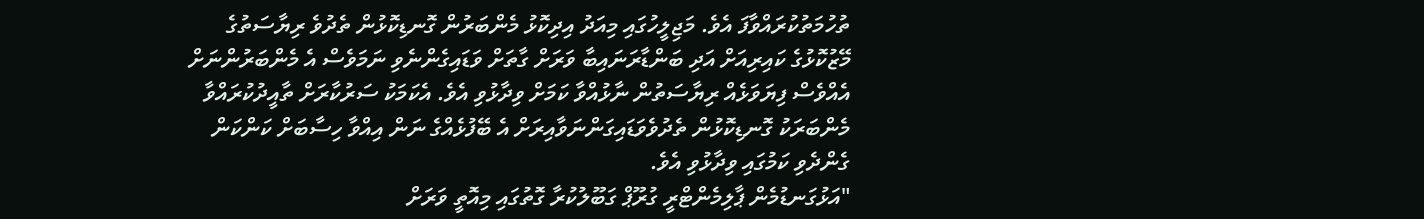ތުހުމަތުކުރައްވާފަ އެވެ. މަޖިލީހުގައި މިއަދު އިދިކޮޅު މެންބަރުން ގޮނޑިކޮޅުން ތެދުވެ ރިޔާސަތުގެ މޭޒުކޮޅުގެ ކައިރިއަށް އަދި ބަންޑާރަނައިބާ ވަރަށް ގާތަށް ވަޑައިގެންނެވި ނަމަވެސް އެ މެންބަރުންނަށް އެއްވެސް ފިޔަވަޅެއް ރިޔާސަތުން ނާޅުއްވާ ކަމަށް ވިދާޅުވި އެވެ. އެކަމަކު ސަރުކާރަށް ތާއީދުކުރައްވާ މެންބަރަކު ގޮނޑިކޮޅުން ތެދުވެވަޑައިގަންނަވާއިރަށް އެ ބޭފުޅެއްގެ ނަން އިއްވާ ހިސާބަށް ކަންކަން ގެންދެވި ކަމުގައި ވިދާޅުވި އެވެ.
"އަޅުގަނޑުމެން ޕާލިމެންޓްރީ ގުރޫޕް ގަބޫލުކުރާ ގޮތުގައި މިއޮތީ ވަރަށް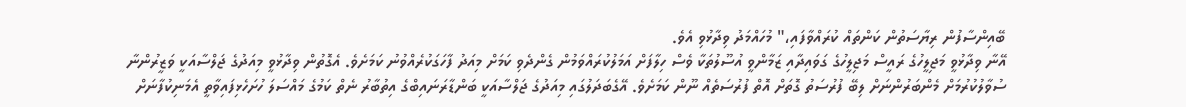ބޭއިންސާފުން ރިޔާސަތުން ކަންތައް ކުރައްވާފައި،" މުހައްމަދު ވިދާޅުވި އެވެ.
އޭނާ ވިދާޅުވީ މަޖިލީހުގެ ރައީސް މަޖިލީހުގެ ގަވައިދާއި ޒަމާންވީ އުސޫލުތަކާ ވެސް ހިލާފަށް އަމަލުކުރައްވަމުން ގެންދެވި ކަމަށް މިއަދު ފާހަގަކުރެއްވުނު ކަމަށެވެ. އެގޮތުން ވިދާޅުވީ މިއަދުގެ ޖަލްސާއަކީ ވަޒީރުންނާ ސުވާލުކުރުމަށް މެންބަރުންނަށް ލިބޭ ފުރުސަތު ގޮތަށް އޮތް ފުރުސަތެއް ނޫން ކަމަށެވެ. އޭގެބަދަލުގައި މިއަދުގެ ޖަލްސާއަކީ ބަންޑާރަނައިބްގެ އިތުބާރު ނެތް ކަމުގެ މައްސަލަ ހުށަހެޅިފައިވާތީ އެމަނިކުފާނަށް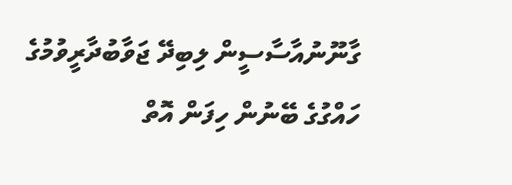ގާނޫނުއާސާސީން ލިބިދޭ ޖަވާބުދާރީވުމުގެ ހައްގުގެ ބޭނުން ހިފަން އޮތް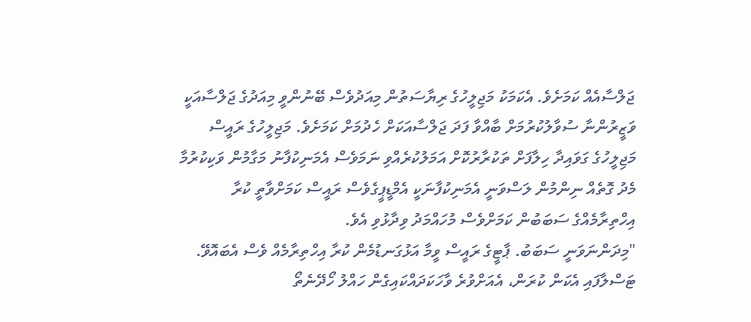ޖަލްސާއެއް ކަމަށެވެ. އެކަމަކު މަޖިލީހުގެ ރިޔާސަތުން މިއަދުވެސް ބޭނުންވީ މިއަދުގެ ޖަލްސާއަކީ ވަޒީރުންނާ ސުވާލުކުރުމަށް ބާއްވާ ފަދަ ޖަލްސާއަކަށް ހެދުމަށް ކަމަށެވެ. މަޖިލީހުގެ ރައީސް މަޖިލީހުގެ ގަވައިދާ ހިލާފަށް ތަކުރާރުކޮށް އަމަލުކުރެއްވި ނަމަވެސް އެމަނިކުފާނު މަގާމުން ވަކިކުރުމާ މެދު ގޮތެއް ނިންމުން ލަސްވަނީ އެމަނިކުފާނަކީ އެމްޑީޕީގެވެސް ރައީސް ކަމަށްވާތީ ކުރާ އިހްތިރާމެއްގެ ސަބަބުން ކަމަށްވެސް މުހައްމަދު ވިދާޅުވި އެވެ.
"މިދަންނަވަނީ ސަބަބު. ޕާޓީގެ ރައީސް ވީމާ އަޅުގަނޑުމެން ކުރާ އިހްތިރާމެއް ވެސް އެބައޮވޭ. ޓަސްލާފައި އެކަން ކުރަން، އެއަށްވުރެ ވާހަކަދައްކައިގެން ހައްލު ހޯދޭނެތޯ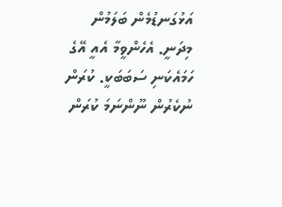އަޅުގަނޑުމެން ބަލަމުން މިދަނީ. އެހެންވީމާ އެއީ އޭގެ ހަމައެކަނި ސަބަބަކީ. ކުރަން ނުކެރުން ނޫންނަމަ ކުރަން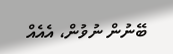ބޭނުން ނުވުން، އެއެއް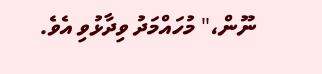ނޫން،" މުހައްމަދު ވިދާޅުވި އެވެ.